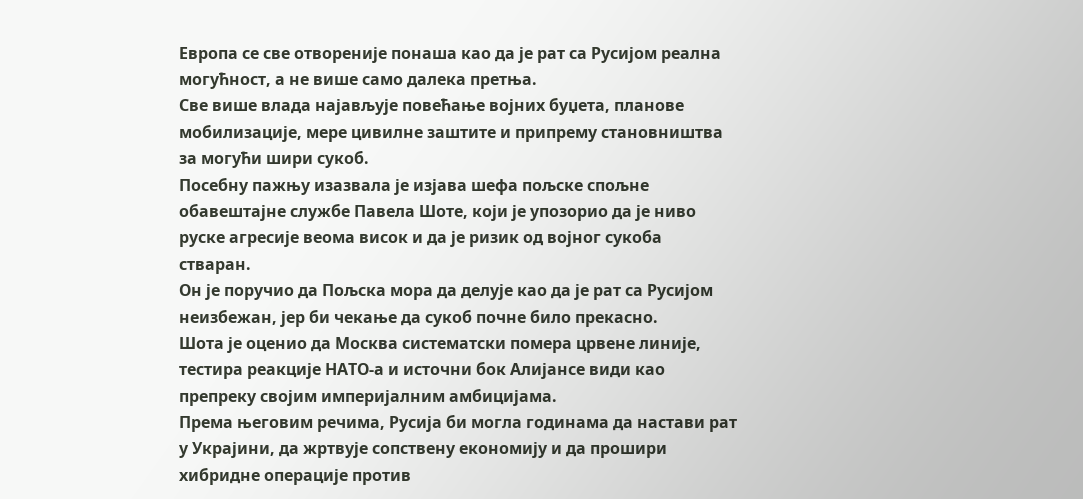Европа се све отвореније понаша као да је рат са Русијом реална могућност, а не више само далека претња.
Све више влада најављује повећање војних буџета, планове мобилизације, мере цивилне заштите и припрему становништва за могући шири сукоб.
Посебну пажњу изазвала је изјава шефа пољске спољне обавештајне службе Павела Шоте, који је упозорио да је ниво руске агресије веома висок и да је ризик од војног сукоба стваран.
Он је поручио да Пољска мора да делује као да је рат са Русијом неизбежан, јер би чекање да сукоб почне било прекасно.
Шота је оценио да Москва систематски помера црвене линије, тестира реакције НАТО-а и источни бок Алијансе види као препреку својим империјалним амбицијама.
Према његовим речима, Русија би могла годинама да настави рат у Украјини, да жртвује сопствену економију и да прошири хибридне операције против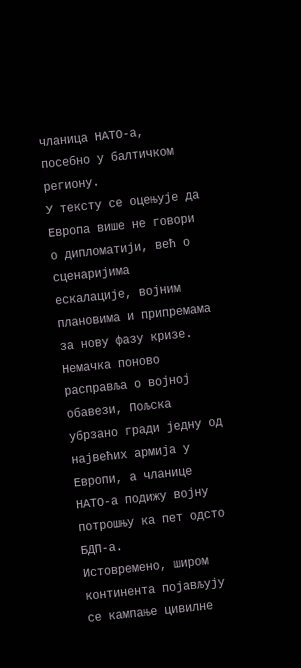чланица НАТО-а, посебно у балтичком региону.
У тексту се оцењује да Европа више не говори о дипломатији, већ о сценаријима ескалације, војним плановима и припремама за нову фазу кризе.
Немачка поново расправља о војној обавези, Пољска убрзано гради једну од највећих армија у Европи, а чланице НАТО-а подижу војну потрошњу ка пет одсто БДП-а.
Истовремено, широм континента појављују се кампање цивилне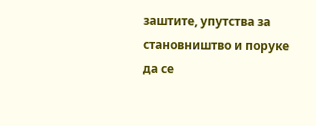заштите, упутства за становништво и поруке да се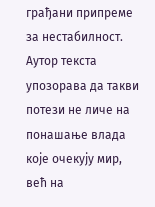грађани припреме за нестабилност.
Аутор текста упозорава да такви потези не личе на понашање влада које очекују мир, већ на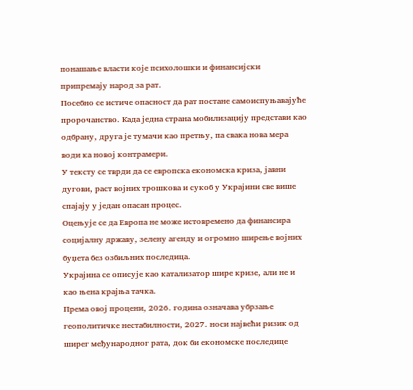понашање власти које психолошки и финансијски припремају народ за рат.
Посебно се истиче опасност да рат постане самоиспуњавајуће пророчанство. Када једна страна мобилизацију представи као одбрану, друга је тумачи као претњу, па свака нова мера води ка новој контрамери.
У тексту се тврди да се европска економска криза, јавни дугови, раст војних трошкова и сукоб у Украјини све више спајају у један опасан процес.
Оцењује се да Европа не може истовремено да финансира социјалну државу, зелену агенду и огромно ширење војних буџета без озбиљних последица.
Украјина се описује као катализатор шире кризе, али не и као њена крајња тачка.
Према овој процени, 2026. година означава убрзање геополитичке нестабилности, 2027. носи највећи ризик од ширег међународног рата, док би економске последице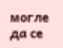могле да се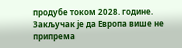продубе током 2028. године.
Закључак је да Европа више не припрема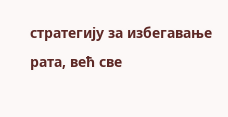стратегију за избегавање рата, већ све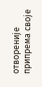отвореније припрема своје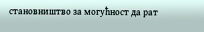становништво за могућност да рат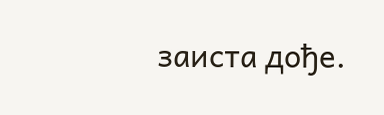заиста дође.